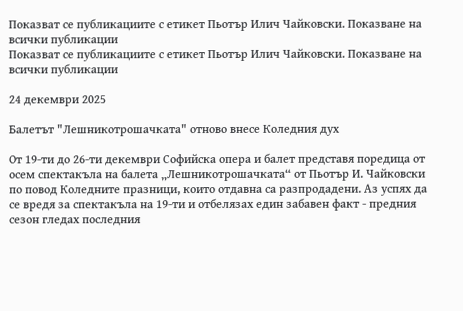Показват се публикациите с етикет Пьотър Илич Чайковски. Показване на всички публикации
Показват се публикациите с етикет Пьотър Илич Чайковски. Показване на всички публикации

24 декември 2025

Балетът "Лешникотрошачката" отново внесе Коледния дух

От 19-ти до 26-ти декември Софийска опера и балет представя поредица от осем спектакъла на балета „Лешникотрошачката“ от Пьотър И. Чайковски по повод Коледните празници, които отдавна са разпродадени. Аз успях да се вредя за спектакъла на 19-ти и отбелязах един забавен факт - предния сезон гледах последния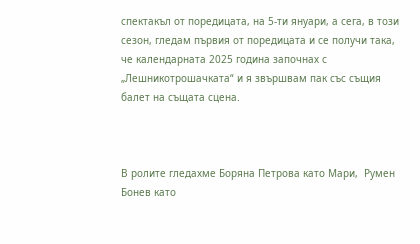спектакъл от поредицата, на 5-ти януари, а сега, в този сезон, гледам първия от поредицата и се получи така, че календарната 2025 година започнах с „Лешникотрошачката“ и я звършвам пак със същия балет на същата сцена.



В ролите гледахме Боряна Петрова като Мари,  Румен Бонев като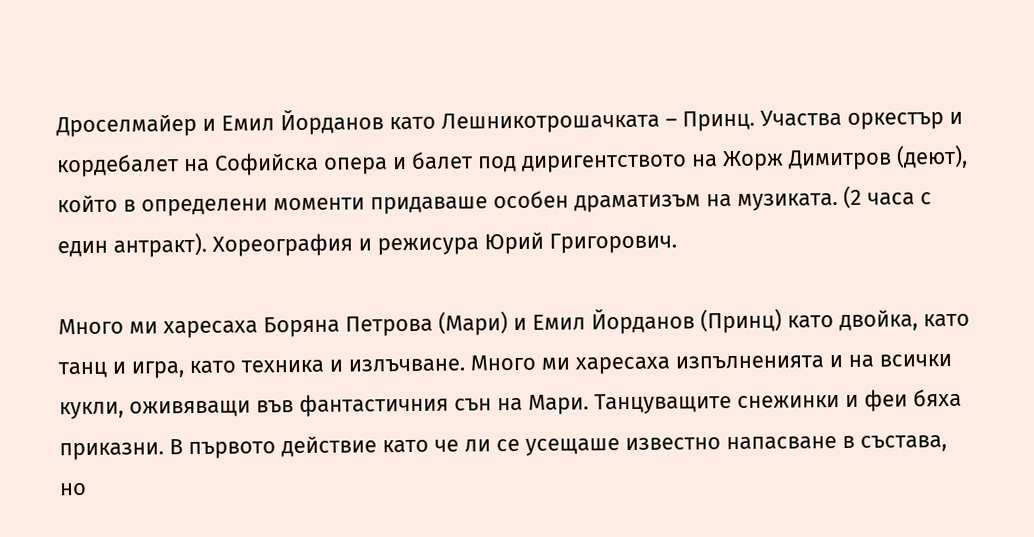Дроселмайер и Емил Йорданов като Лешникотрошачката – Принц. Участва оркестър и кордебалет на Софийска опера и балет под диригентството на Жорж Димитров (деют), който в определени моменти придаваше особен драматизъм на музиката. (2 часа с един антракт). Хореография и режисура Юрий Григорович.

Много ми харесаха Боряна Петрова (Мари) и Емил Йорданов (Принц) като двойка, като танц и игра, като техника и излъчване. Много ми харесаха изпълненията и на всички кукли, оживяващи във фантастичния сън на Мари. Танцуващите снежинки и феи бяха приказни. В първото действие като че ли се усещаше известно напасване в състава, но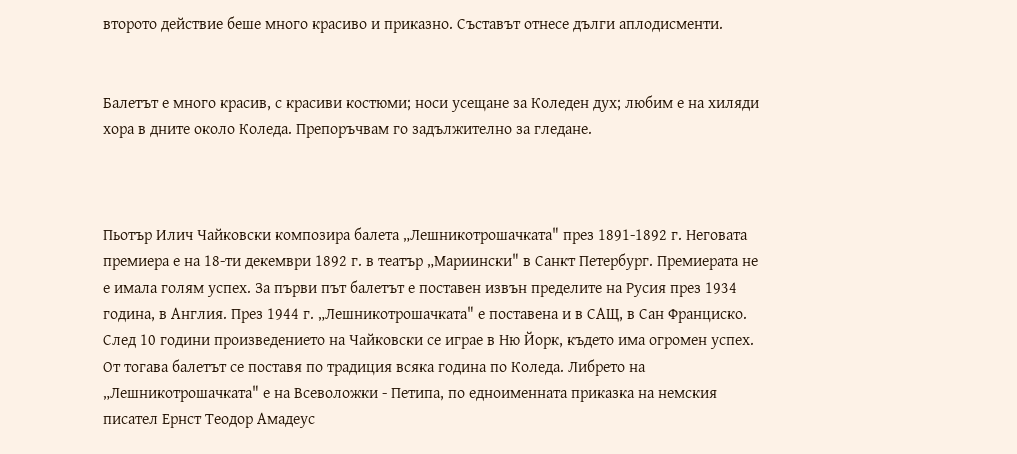второто действие беше много красиво и приказно. Съставът отнесе дълги аплодисменти.


Балетът е много красив, с красиви костюми; носи усещане за Коледен дух; любим е на хиляди хора в дните около Коледа. Препоръчвам го задължително за гледане.



Пьотър Илич Чайковски композира балета „Лешникотрошачката" през 1891-1892 г. Неговата премиера е на 18-ти декември 1892 г. в театър „Мариински" в Санкт Петербург. Премиерата не е имала голям успех. За първи път балетът е поставен извън пределите на Русия през 1934 година, в Англия. През 1944 г. „Лешникотрошачката" е поставена и в САЩ, в Сан Франциско. След 10 години произведението на Чайковски се играе в Ню Йорк, където има огромен успех. От тогава балетът се поставя по традиция всяка година по Коледа. Либрето на „Лешникотрошачката" е на Всеволожки - Петипа, по едноименната приказка на немския писател Ернст Теодор Амадеус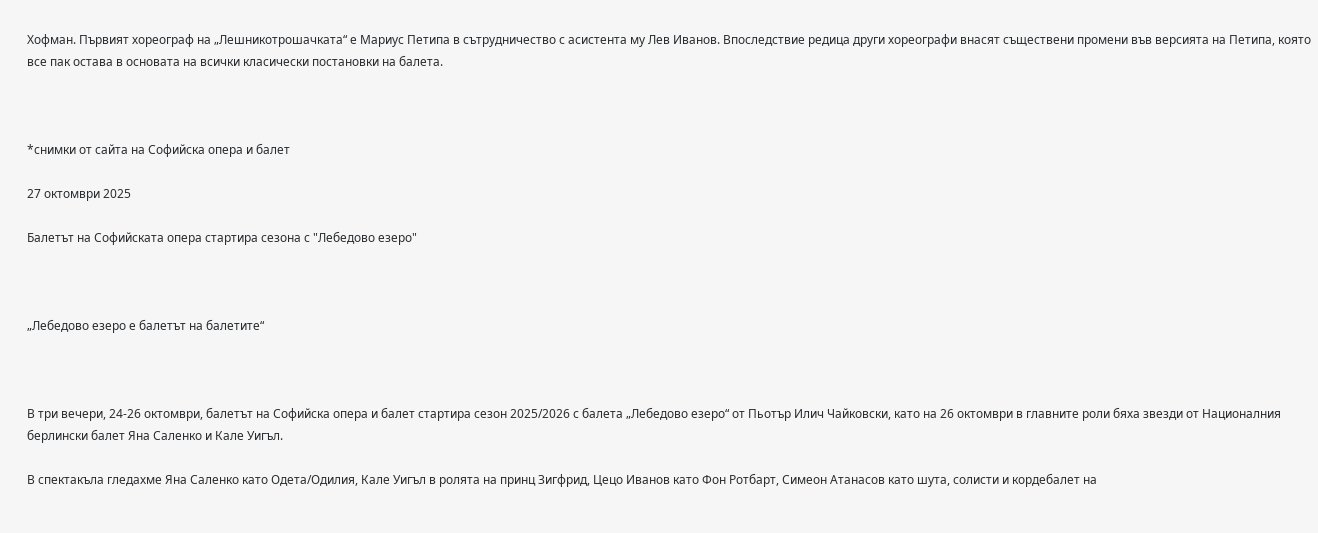Хофман. Първият хореограф на „Лешникотрошачката“ е Мариус Петипа в сътрудничество с асистента му Лев Иванов. Впоследствие редица други хореографи внасят съществени промени във версията на Петипа, която все пак остава в основата на всички класически постановки на балета.



*снимки от сайта на Софийска опера и балет

27 октомври 2025

Балетът на Софийската опера стартира сезона с "Лебедово езеро"



„Лебедово езеро е балетът на балетите“



В три вечери, 24-26 октомври, балетът на Софийска опера и балет стартира сезон 2025/2026 с балета „Лебедово езеро“ от Пьотър Илич Чайковски, като на 26 октомври в главните роли бяха звезди от Националния берлински балет Яна Саленко и Кале Уигъл.

В спектакъла гледахме Яна Саленко като Одета/Одилия, Кале Уигъл в ролята на принц Зигфрид, Цецо Иванов като Фон Ротбарт, Симеон Атанасов като шута, солисти и кордебалет на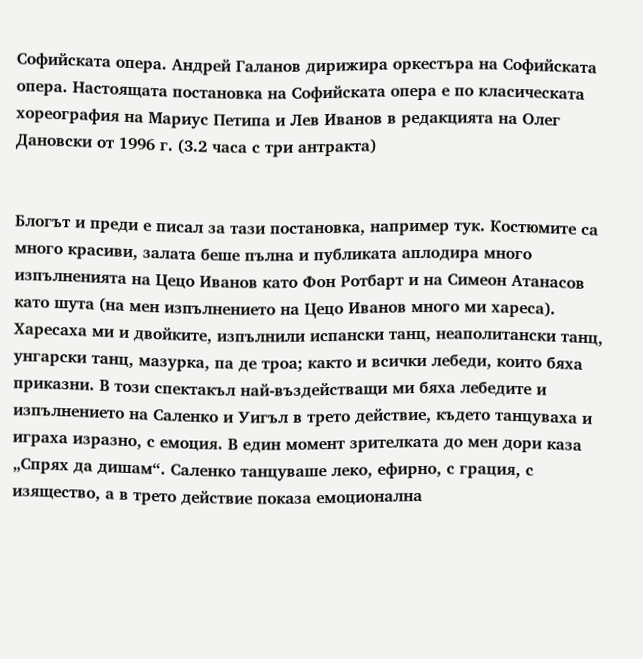Софийската опера. Андрей Галанов дирижира оркестъра на Софийската опера. Настоящата постановка на Софийската опера е по класическата хореография на Мариус Петипа и Лев Иванов в редакцията на Олег Дановски от 1996 г. (3.2 часа с три антракта)


Блогът и преди е писал за тази постановка, например тук. Костюмите са много красиви, залата беше пълна и публиката аплодира много изпълненията на Цецо Иванов като Фон Ротбарт и на Симеон Атанасов като шута (на мен изпълнението на Цецо Иванов много ми хареса). Харесаха ми и двойките, изпълнили испански танц, неаполитански танц, унгарски танц, мазурка, па де троа; както и всички лебеди, които бяха приказни. В този спектакъл най-въздействащи ми бяха лебедите и изпълнението на Саленко и Уигъл в трето действие, където танцуваха и играха изразно, с емоция. В един момент зрителката до мен дори каза „Спрях да дишам“. Саленко танцуваше леко, ефирно, с грация, с изящество, а в трето действие показа емоционална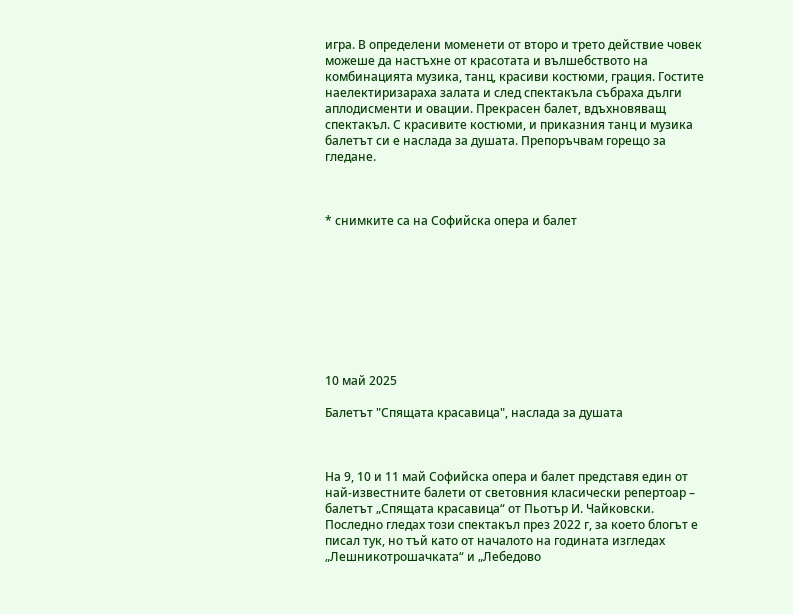игра. В определени моменети от второ и трето действие човек можеше да настъхне от красотата и вълшебството на комбинацията музика, танц, красиви костюми, грация. Гостите наелектиризараха залата и след спектакъла събраха дълги аплодисменти и овации. Прекрасен балет, вдъхновяващ спектакъл. С красивите костюми, и приказния танц и музика балетът си е наслада за душата. Препоръчвам горещо за гледане.



* снимките са на Софийска опера и балет









10 май 2025

Балетът "Спящата красавица", наслада за душата



На 9, 10 и 11 май Софийска опера и балет представя един от най-известните балети от световния класически репертоар – балетът „Спящата красавица“ от Пьотър И. Чайковски. Последно гледах този спектакъл през 2022 г, за което блогът е писал тук, но тъй като от началото на годината изгледах „Лешникотрошачката“ и „Лебедово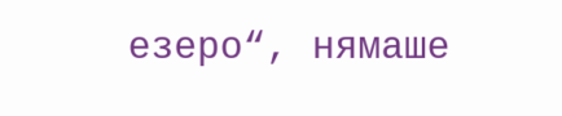езеро“, нямаше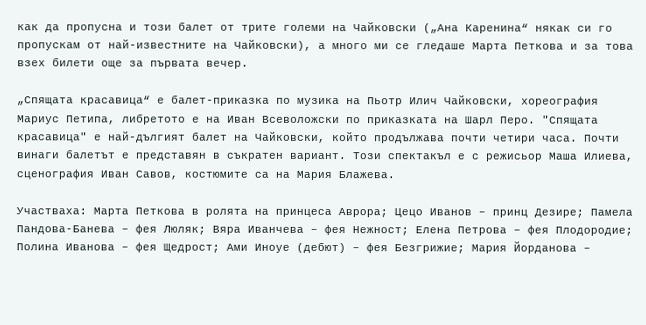как да пропусна и този балет от трите големи на Чайковски („Ана Каренина“ някак си го пропускам от най-известните на Чайковски), а много ми се гледаше Марта Петкова и за това взех билети още за първата вечер.

„Спящата красавица“ е балет-приказка по музика на Пьотр Илич Чайковски, хореография Мариус Петипа, либретото е на Иван Всеволожски по приказката на Шарл Перо. "Спящата красавица" е най-дългият балет на Чайковски, който продължава почти четири часа. Почти винаги балетът е представян в съкратен вариант. Този спектакъл е с режисьор Маша Илиева, сценография Иван Савов, костюмите са на Мария Блажева.

Участваха: Марта Петкова в ролята на принцеса Аврора; Цецо Иванов – принц Дезире; Памела Пандова-Банева – фея Люляк; Вяра Иванчева – фея Нежност; Елена Петрова – фея Плодородие; Полина Иванова – фея Щедрост; Ами Иноуе (дебют) – фея Безгрижие; Мария Йорданова –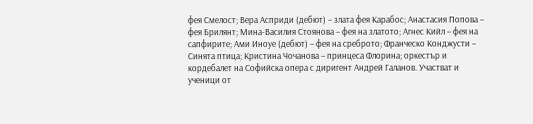фея Смелост; Вера Асприди (дебют) – злата фея Карабос; Анастасия Попова – фея Брилянт; Мина-Василия Стоянова – фея на златото; Агнес Кийл – фея на сапфирите; Ами Иноуе (дебют) – фея на среброто; Франческо Конджусти – Синята птица; Кристина Чочанова – принцеса Флорина; оркестър и кордебалет на Софийска опера с диригент Андрей Галанов. Участват и ученици от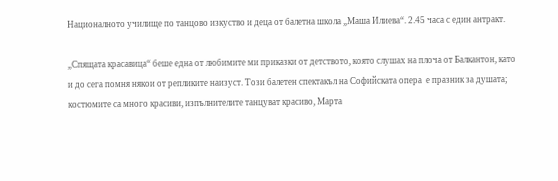Националното училище по танцово изкуство и деца от балетна школа „Маша Илиева“. 2.45 часа с един антракт.

„Спящата красавица“ беше една от любимите ми приказки от детството, която слушах на плоча от Балкантон, като и до сега помня някои от репликите наизуст. Този балетен спектакъл на Софийската опера  е празник за душата; костюмите са много красиви, изпълнителите танцуват красиво, Марта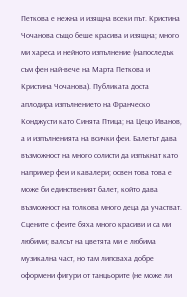Петкова е нежна и изящна всеки път. Кристина Чочанова също беше красива и изящна; много ми хареса и нейното изпълнение (напоследък съм фен най-вече на Марта Петкова и Кристина Чочанова). Публиката доста аплодира изпълнението на Франческо Конджусти като Синята Птица; на Цецо Иванов, а и изпълненията на всички феи. Балетът дава възможност на много солисти да изпъкнат като например феи и кавалери; освен това това е може би единственият балет, който дава възможност на толкова много деца да участват. Сцените с феите бяха много красиви и са ми любими; валсът на цветята ми е любима музикална част, но там липсваха добре оформени фигури от танцьорите (не може ли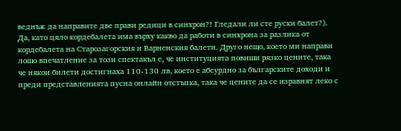веднъж да направите две прави редици в синхрон?! Гледали ли сте руски балет?). Да, като цяло кордебалета има върху какво да работи в синхрона за разлика от кордебалета на Старозагорския и Варненския балети. Друго нещо, което ми направи лошо впечатление за този спектакъл е, че институцията повиши рязко цените, така че някои билети достигнаха 110-130 лв, което е абсурдно за българските доходи и преди представленията пусна онлайн отстъпка, така че цените да се изравнят леко с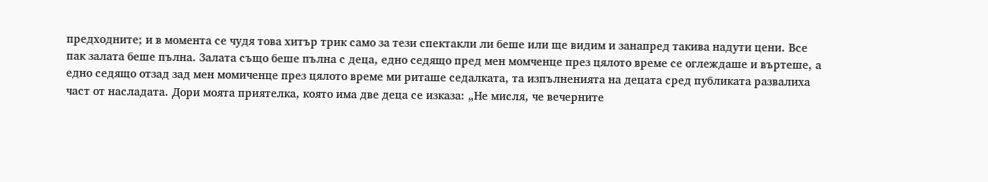предходните; и в момента се чудя това хитър трик само за тези спектакли ли беше или ще видим и занапред такива надути цени. Все пак залата беше пълна. Залата също беше пълна с деца, едно седящо пред мен момченце през цялото време се оглеждаше и въртеше, а едно седящо отзад зад мен момиченце през цялото време ми риташе седалката, та изпълненията на децата сред публиката развалиха част от насладата. Дори моята приятелка, която има две деца се изказа: „Не мисля, че вечерните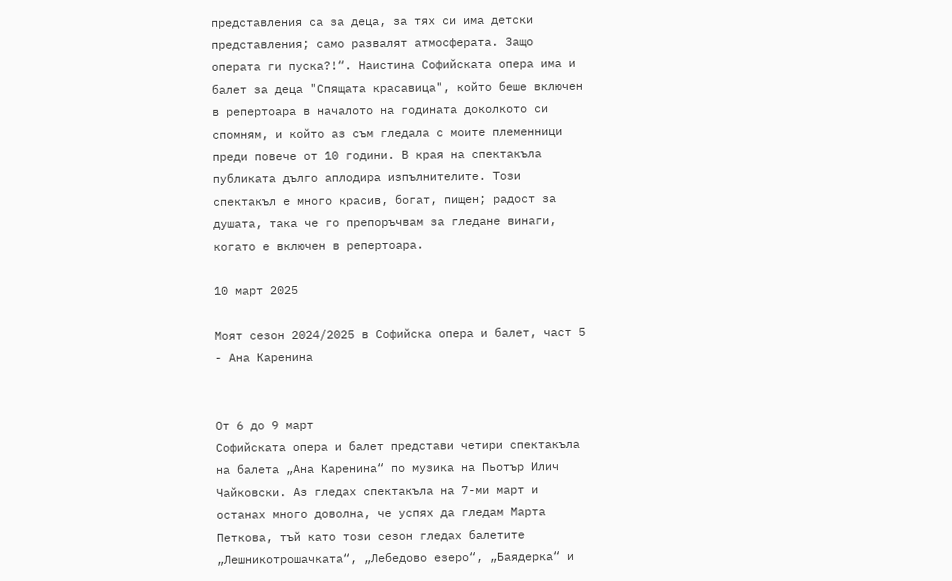представления са за деца, за тях си има детски представления; само развалят атмосферата. Защо операта ги пуска?!“. Наистина Софийската опера има и балет за деца "Спящата красавица", който беше включен в репертоара в началото на годината доколкото си спомням, и който аз съм гледала с моите племенници преди повече от 10 години. В края на спектакъла публиката дълго аплодира изпълнителите. Този спектакъл е много красив, богат, пищен; радост за душата, така че го препоръчвам за гледане винаги, когато е включен в репертоара.

10 март 2025

Моят сезон 2024/2025 в Софийска опера и балет, част 5 - Ана Каренина


От 6 до 9 март
Софийската опера и балет представи четири спектакъла на балета „Ана Каренина“ по музика на Пьотър Илич Чайковски. Аз гледах спектакъла на 7-ми март и останах много доволна, че успях да гледам Марта Петкова, тъй като този сезон гледах балетите „Лешникотрошачката“, „Лебедово езеро“, „Баядерка“ и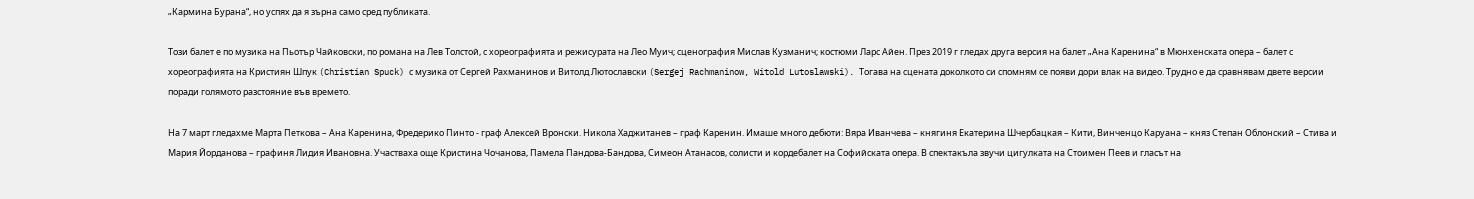„Кармина Бурана“, но успях да я зърна само сред публиката.

Този балет е по музика на Пьотър Чайковски, по романа на Лев Толстой, с хореографията и режисурата на Лео Муич; сценография Мислав Кузманич; костюми Ларс Айен. През 2019 г гледах друга версия на балет „Ана Каренина“ в Мюнхенската опера – балет с хореографията на Кристиян Шпук (Christian Spuck) с музика от Сергей Рахманинов и Витолд Лютославски (Sergej Rachmaninow, Witold Lutoslawski). Тогава на сцената доколкото си спомням се появи дори влак на видео. Трудно е да сравнявам двете версии поради голямото разстояние във времето.

На 7 март гледахме Марта Петкова – Ана Каренина, Фредерико Пинто - граф Алексей Вронски. Никола Хаджитанев – граф Каренин. Имаше много дебюти: Вяра Иванчева – княгиня Екатерина Шчербацкая – Кити, Винченцо Каруана – княз Степан Облонский – Стива и Мария Йорданова – графиня Лидия Ивановна. Участваха още Кристина Чочанова, Памела Пандова-Бандова, Симеон Атанасов, солисти и кордебалет на Софийската опера. В спектакъла звучи цигулката на Стоимен Пеев и гласът на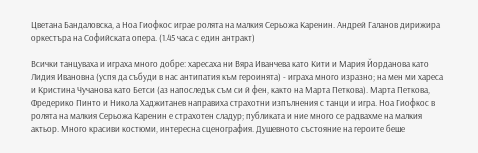Цветана Бандаловска, а Ноа Гиофкос играе ролята на малкия Серьожа Каренин. Андрей Галанов дирижира оркестъра на Софийската опера. (1.45 часа с един антракт)

Всички танцуваха и играха много добре: харесаха ни Вяра Иванчева като Кити и Мария Йорданова като Лидия Ивановна (успя да събуди в нас антипатия към героинята) - играха много изразно; на мен ми хареса и Кристина Чучанова като Бетси (аз напоследък съм си й фен, както на Марта Петкова). Марта Петкова, Фредерико Пинто и Никола Хаджитанев направиха страхотни изпълнения с танци и игра. Ноа Гиофкос в ролята на малкия Серьожа Каренин е страхотен сладур; публиката и ние много се радвахме на малкия актьор. Много красиви костюми, интересна сценография. Душевното състояние на героите беше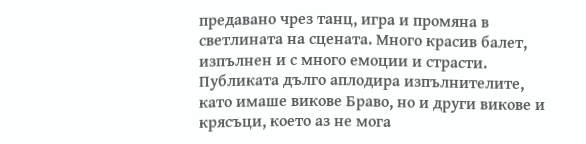предавано чрез танц, игра и промяна в светлината на сцената. Много красив балет, изпълнен и с много емоции и страсти. Публиката дълго аплодира изпълнителите, като имаше викове Браво, но и други викове и крясъци, което аз не мога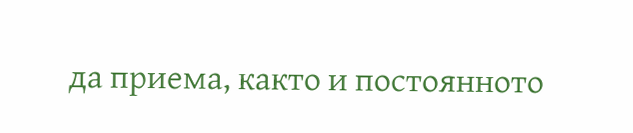да приема, както и постоянното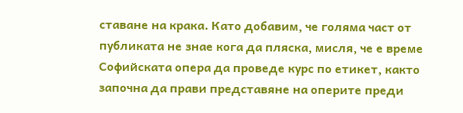ставане на крака. Като добавим, че голяма част от публиката не знае кога да пляска, мисля, че е време Софийската опера да проведе курс по етикет, както започна да прави представяне на оперите преди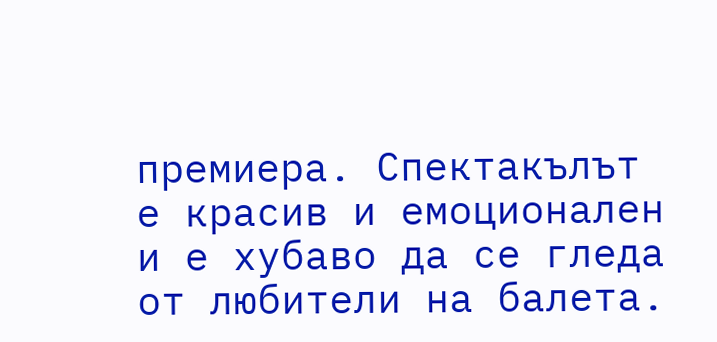премиера. Спектакълът е красив и емоционален и е хубаво да се гледа от любители на балета.